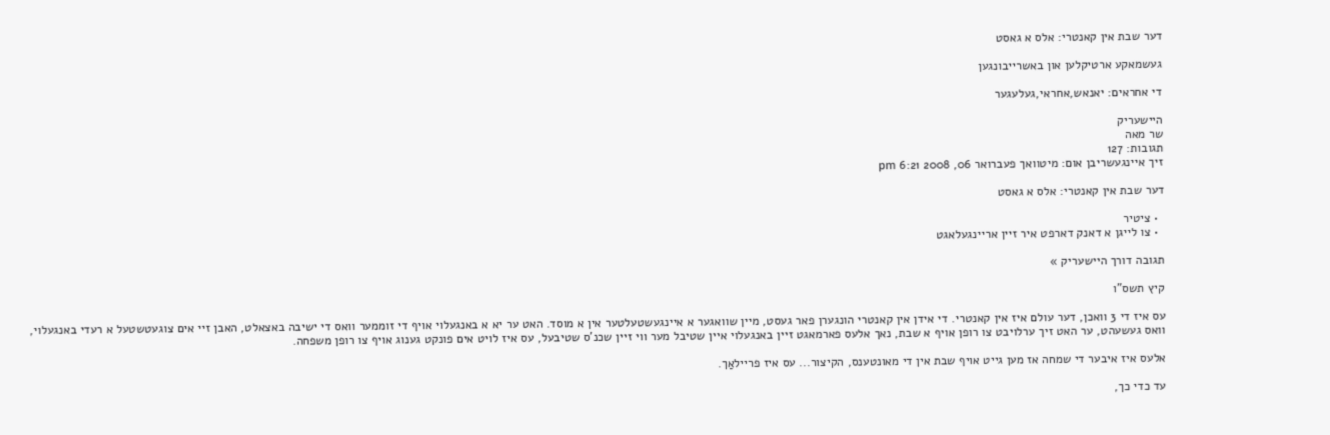דער שבת אין קאנטרי: אלס א גאסט

געשמאקע ארטיקלען און באשרייבונגען

די אחראים: יאנאש,אחראי,געלעגער

היישעריק
שר מאה
תגובות: 127
זיך איינגעשריבן אום: מיטוואך פעברואר 06, 2008 6:21 pm

דער שבת אין קאנטרי: אלס א גאסט

  • ציטיר
  • צו לייגן א דאנק דארפט איר זיין אריינגעלאגט

תגובה דורך היישעריק »

קיץ תשס"ו

עס איז די 3 וואכן, דער עולם איז אין קאנטרי. די אידן אין קאנטרי הונגערן פאר געסט, מיין שוואגער א איינגעשטעלטער אין א מוסד. האט ער יא א באנגעלוי אויף די זוממער וואס די ישיבה באצאלט, האבן זיי אים צוגעטשטעל א רעדי באנגעלוי, וואס געשעהט, ער האט זיך ערלויבט צו רופן אויף א שבת, נאך אלעס פארמאגט זיין באנגעלוי איין שטיבל מער ווי זיין שכנ'ס שטיבעל, עס איז לויט אים פונקט גענוג אויף צו רופן משפחה.

אלעס איז איבער די שמחה אז מען גייט אויף שבת אין די מאונטענס, הקיצור... עס איז פריילאַך.

עד כדי כך,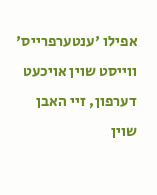אפילו 'ענטערפרייס' ווייסט שוין אויכעט דערפון, זיי האבן שוין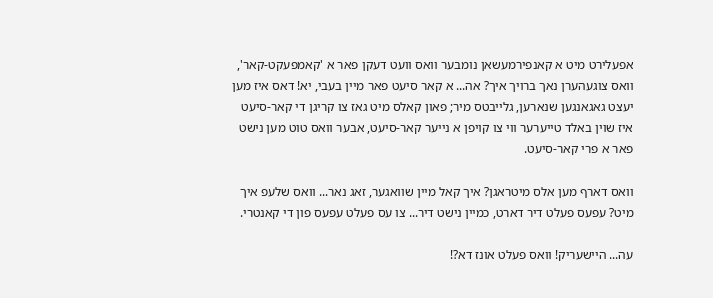אפעלירט מיט א קאנפירמעשאן נומבער וואס וועט דעקן פאר א 'קאמפעקט-קאר', וואס צוגעהערן נאך ברויך איך? אה... א קאר סיעט פאר מיין בעבי, יא! דאס איז מען יעצט גאגאנגען שנארען, גלייבטס מיר; פאון קאלס מיט גאז צו קריגן די קאר-סיעט איז שוין באלד טייערער ווי צו קויפן א נייער קאר-סיעט, אבער וואס טוט מען נישט פאר א פרי קאר-סיעט.

וואס דארף מען אלס מיטראגן? איך קאל מיין שוואגער, זאג נאר... וואס שלעפ איך מיט? עפעס פעלט דיר דארט, כמיין נישט דיר... צו עס פעלט עפעס פון די קאנטרי.

עה... היישעריק! וואס פעלט אונז דא?!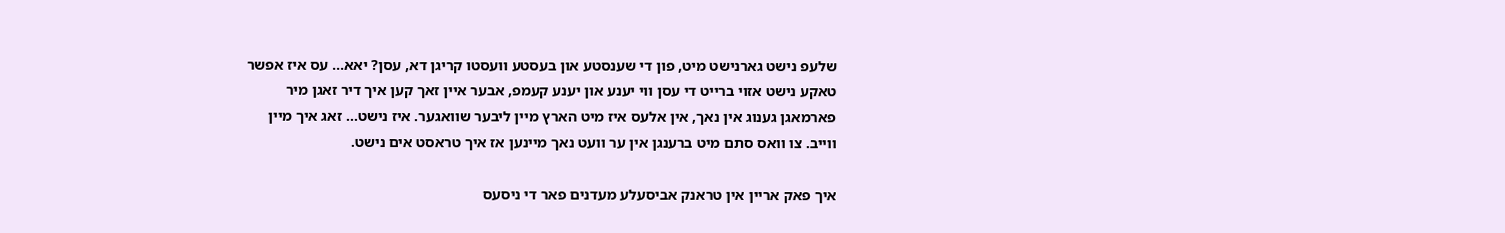שלעפ נישט גארנישט מיט, פון די שענסטע און בעסטע וועסטו קריגן דא, עסן? יאא... עס איז אפשר טאקע נישט אזוי ברייט די עסן ווי יענע און יענע קעמפ, אבער איין זאך קען איך דיר זאגן מיר פארמאגן גענוג אין נאך, אין אלעס איז מיט הארץ מיין ליבער שוואגער. איז נישט... זאג איך מיין ווייב. צו וואס סתם מיט ברענגן אין ער וועט נאך מיינען אז איך טראסט אים נישט.

איך פאק אריין אין טראנק אביסעלע מעדנים פאר די ניסעס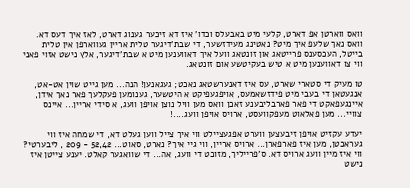וואס ווארטן אפ דארט, קלעי מיט באבעלס וכדו' איז דא זיכער גענוג דארט, לאז איך דעס דא. וואס נאך שלעפ איך מיט? נאטינג מעידזשער, די שבת'דיגער טלית אריין געווארפן אין טלית בייטל, העכסענס פרייטאג און זונטאג וועל איך דאווענען מיט א שבת'דיגער, אלץ נישט אזוי פאני ווי צו דאווענען מיט א טיש בעקיטשע אום זונטאג.

טו מעיק די סטארי שארט, עס איז דאנערשטאג נאכט; געגאנען! הנה... מען גייט שוין אט-אט, אנגעטאן די בעבי מיט פידזשאמעס, אויפגעפיקט א היטשער, גענומען פעקלעך פאר נאך אידן, איינגעפאקט די פאר פארבליבענע זאכן וואס מען וויל נוצן אויפן וועג, א סידי אריין... איינס צוויי... מען פאלאוט מעפקוועסט, ארויס אויפן וועג....!

יעדע עקזיט אויפן זיבעצען ווערט אפגעציילט ווי איך צייל ווען געלט דא, די שמחה איז ווי געראכטן, מען איז פארפארן... ארויס אריין, ווי גיי איך? נארט, סאוט... 52,42 - 209 , ליבערטי? ווי איז מיין וועג ארויס דא. ס'פרייליך, מזוכט די וועג, אה... די שוואגער קאלט. יענע צייטן איז נישט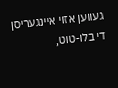געווען אזוי איינגעריסן די בלו-טוט,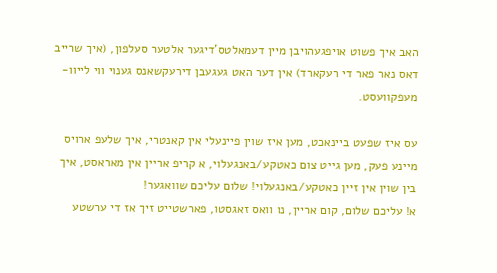האב איך פשוט אויפגעהויבן מיין דעמאלטס'דיגער אלטער סעלפון, (איך שרייב דאס נאר פאר די רעקארד) אין דער האט געגעבן דירעקשאנס גענוי ווי לייוו-מעפקוועסט.

עס איז שפעט ביינאכט, מען איז שוין פיינעלי אין קאנטרי, איך שלעפ ארויס מיינע פעק, מען גייט צום כאטקע/באנגעלוי, א קריפ אריין אין מאראסט, איך בין שוין אין זיין כאטקע/באנגעלוי! שלום עליכם שוואגער!
א! עליכם שלום, קום אריין, נו וואס זאגסטו, פארשטייט זיך אז די ערשטע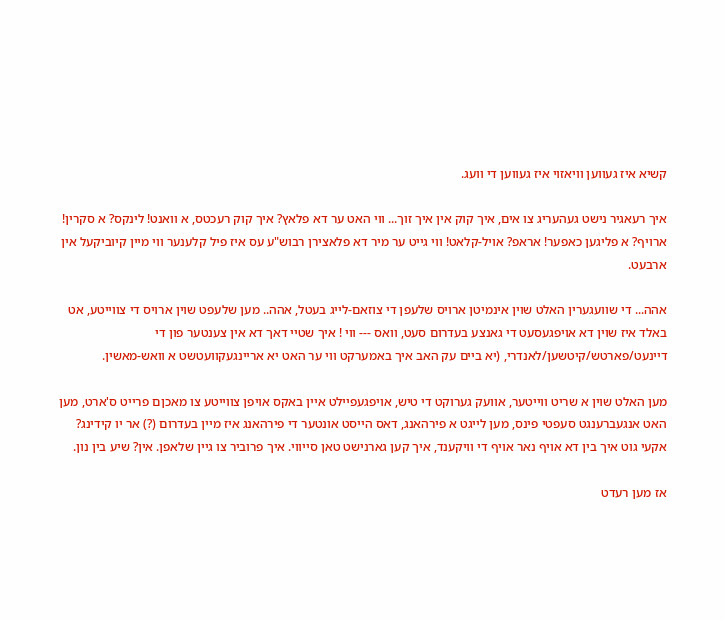קשיא איז געווען וויאזוי איז געווען די וועג.

איך רעאגיר נישט געהעריג צו אים, איך קוק אין איך זוך... ווי האט ער דא פלאץ? איך קוק רעכטס, א וואנט! לינקס? א סקרין! ארויף? א פליגען כאפער! אראפ? אויל-קלאט! ווי גייט ער מיר דא פלאצירן רבוש"ע עס איז פיל קלענער ווי מיין קיוביקעל אין ארבעט.

אהה... די שוועגערין האלט שוין אינמיטן ארויס שלעפן די צוזאם-לייג בעטל, אהה.. מען שלעפט שוין ארויס די צווייטע, אט באלד איז שוין דא אויפגעסעט די גאנצע בעדרום סעט, וואס --- ווי ! איך שטיי דאך דא אין צענטער פון די דיינעט/פארטש/קיטשען/לאנדרי, (יא ביים עק האב איך באמערקט ווי ער האט יא אריינגעקוועטשט א וואש-מאשין.

מען האלט שוין א שריט ווייטער, אוועק גערוקט די טיש, אויפגעפיילט איין באקס אויפן צווייטע צו מאכןם פרייט ס'ארט, מען האט אנגעברענגט סעפטי פינס, מען לייגט א פירהאנג, דאס הייסט אונטער די פירהאנג איז מיין בעדרום (?) אר יו קידינג? אקעי גוט איך בין דא אויף נאר אויף די וויקענד, איך קען גארנישט טאן סייווי. איך פרוביר צו גיין שלאפן. אין? שיע בין נון.

אז מען רעדט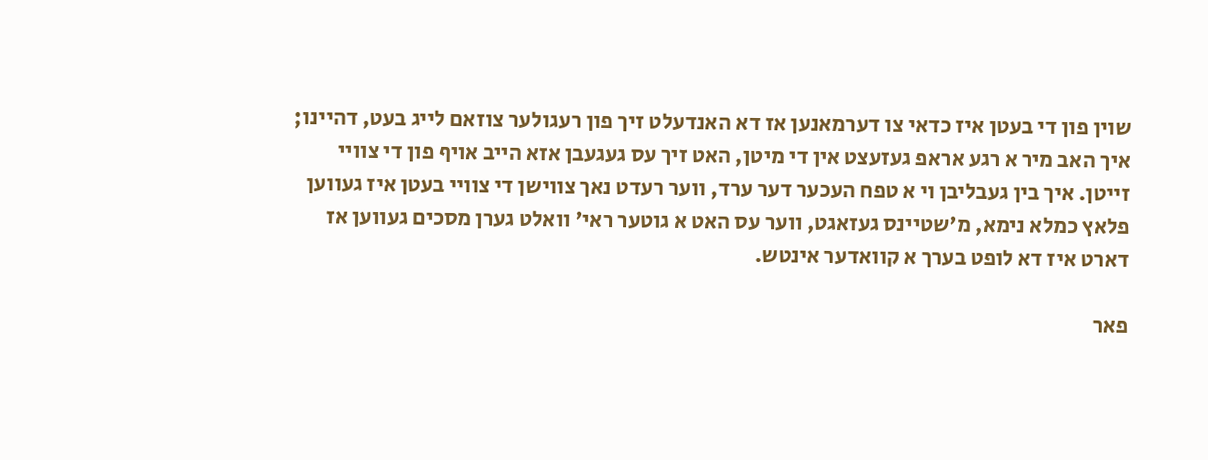שוין פון די בעטן איז כדאי צו דערמאנען אז דא האנדעלט זיך פון רעגולער צוזאם לייג בעט, דהיינו; איך האב מיר א רגע אראפ געזעצט אין די מיטן, האט זיך עס געגעבן אזא הייב אויף פון די צוויי זייטן. איך בין געבליבן וי א טפח העכער דער ערד, ווער רעדט נאך צווישן די צוויי בעטן איז געווען פלאץ כמלא נימא, מ'שטיינס געזאגט, ווער עס האט א גוטער ראי' וואלט גערן מסכים געווען אז דארט איז דא לופט בערך א קוואדער אינטש.

פאר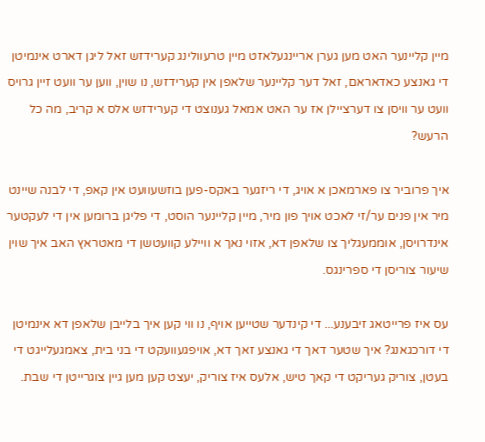מיין קליינער האט מען גערן אריינגעלאזט מיין טרעוולינג קערידזש זאל ליגן דארט אינמיטן די גאנצע כאדאראם, זאל דער קליינער שלאפן אין קערידזש, נו שוין, ווען ער וועט זיין גרויס וועט ער וויסן צו דערציילן אז ער האט אמאל גענוצט די קערידזש אלס א קריב, מה כל הרעש?

איך פרוביר צו פארמאכן א אויג, די ריזגער באקס-פען בוזשעוועט אין קאפ, די לבנה שיינט מיר אין פנים ער/זי לאכט אויך פון מיר, מיין קליינער הוסט, די פליגן ברומען אין די לעקטער אינדרויסן, אוממעגליך צו שלאפן דא, אזוי נאך א וויילע קוועטשן די מאטראץ האב איך שוין שיעור צוריסן די ספרינגס.

עס איז פרייטאג זיבענע... די קינדער שטייען אויף, נו ווי קען איך בלייבן שלאפן דא אינמיטן די דורכגאנג? איך שטער דאך די גאנצע זאך דא, אויפגעוועקט די בני בית, צאמגעלייגט די בעטן, צוריק געריקט די קאך טיש, אלעס איז צוריק, יעצט קען מען גיין צוגרייטן די שבת.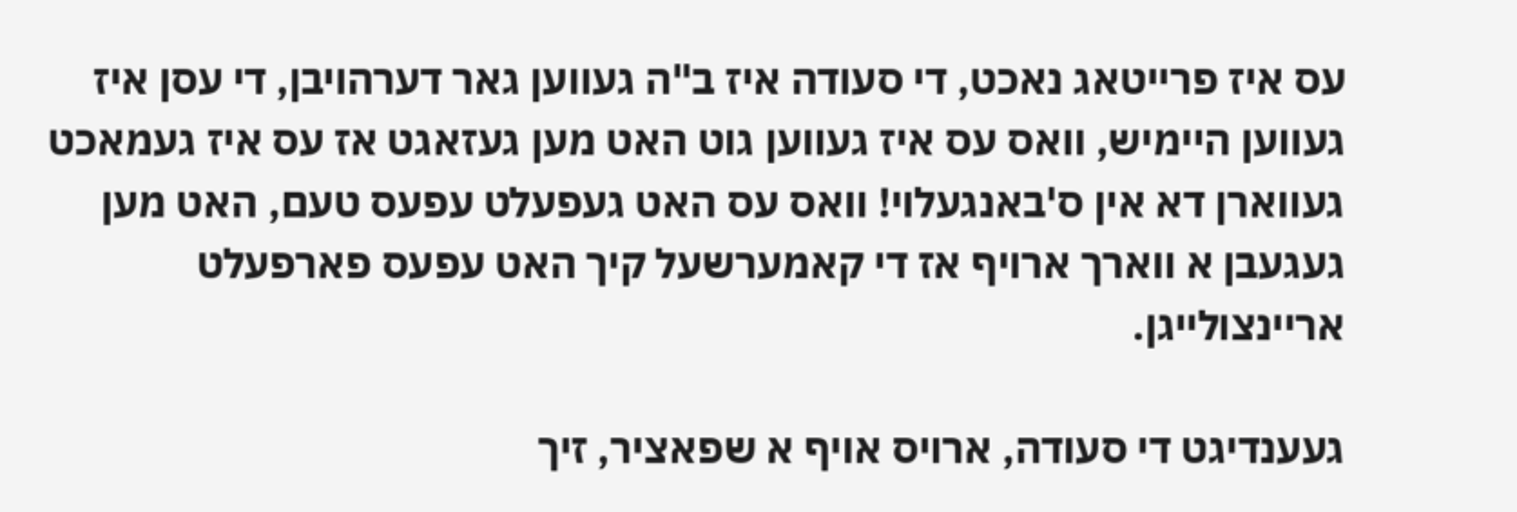עס איז פרייטאג נאכט, די סעודה איז ב"ה געווען גאר דערהויבן, די עסן איז געווען היימיש, וואס עס איז געווען גוט האט מען געזאגט אז עס איז געמאכט געווארן דא אין ס'באנגעלוי! וואס עס האט געפעלט עפעס טעם, האט מען געגעבן א ווארך ארויף אז די קאמערשעל קיך האט עפעס פארפעלט אריינצולייגן.

געענדיגט די סעודה, ארויס אויף א שפאציר, זיך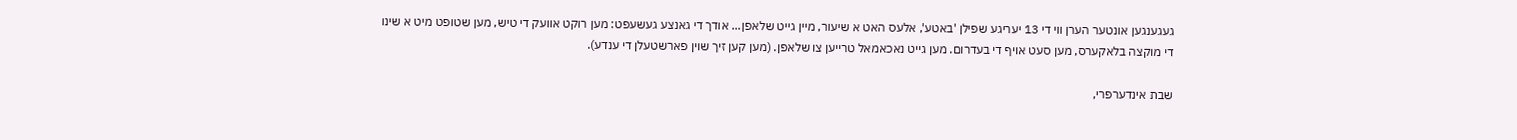געגענגען אונטער הערן ווי די 13 יעריגע שפילן 'באטע', אלעס האט א שיעור, מיין גייט שלאפן... אודך די גאנצע געשעפט: מען רוקט אוועק די טיש, מען שטופט מיט א שינו די מוקצה בלאקערס, מען סעט אויף די בעדרום. מען גייט נאכאמאל טרייען צו שלאפן. (מען קען זיך שוין פארשטעלן די ענדע).

שבת אינדערפרי,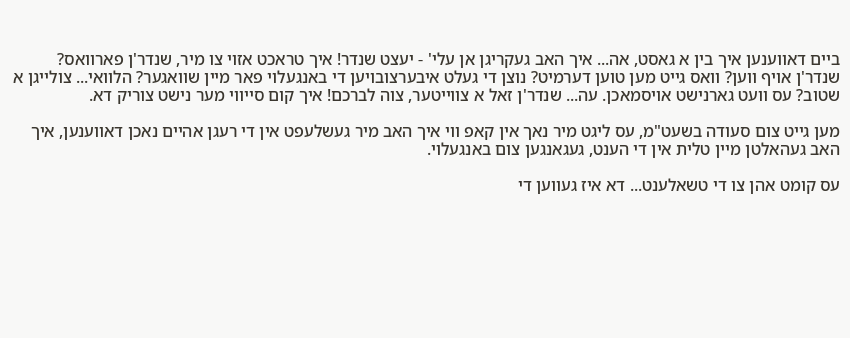ביים דאווענען איך בין א גאסט, אה... איך האב געקריגן אן עלי' - יעצט שנדר! איך טראכט אזוי צו מיר, שנדר'ן פארוואס? שנדר'ן אויף ווען? וואס גייט מען טוען דערמיט? נוצן די געלט איבערצובויען די באנגעלוי פאר מיין שוואגער? הלוואי... צולייגן א שטוב? עס וועט גארנישט אויסמאכן. עה... שנדר'ן זאל א צווייטער, צוה לברכם! איך קום סייווי מער נישט צוריק דא.

מען גייט צום סעודה בשעט"מ, עס ליגט מיר נאך אין קאפ ווי איך האב מיר געשלעפט אין די רעגן אהיים נאכן דאווענען, איך האב געהאלטן מיין טלית אין די הענט, געגאנגען צום באנגעלוי.

עס קומט אהן צו די טשאלענט... דא איז געווען די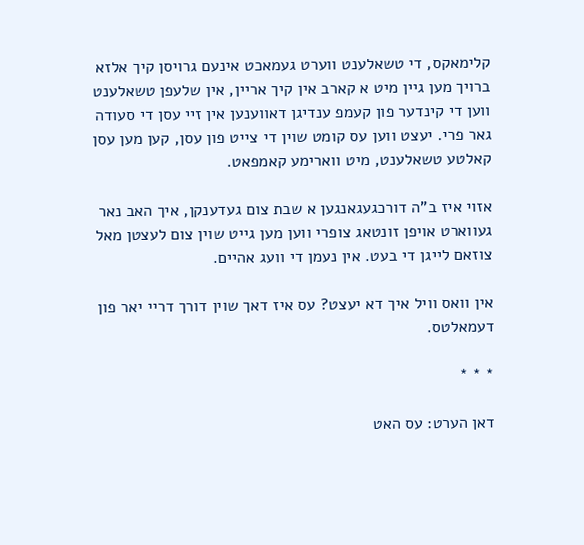קלימאקס, די טשאלענט ווערט געמאכט אינעם גרויסן קיך אלזא ברויך מען גיין מיט א קארב אין קיך אריין, אין שלעפן טשאלענט ווען די קינדער פון קעמפ ענדיגן דאווענען אין זיי עסן די סעודה גאר פרי. יעצט ווען עס קומט שוין די צייט פון עסן, קען מען עסן קאלטע טשאלענט, מיט ווארימע קאמפאט.

אזוי איז ב"ה דורכגעגאנגען א שבת צום געדענקן, איך האב נאר געווארט אויפן זונטאג צופרי ווען מען גייט שוין צום לעצטן מאל צוזאם לייגן די בעט. אין נעמן די וועג אהיים.

אין וואס וויל איך דא יעצט? עס איז דאך שוין דורך דריי יאר פון דעמאלטס.

* * *

דאן הערט: עס האט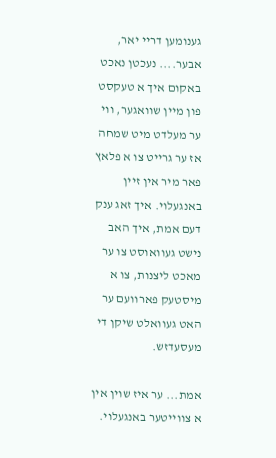גענומען דריי יאר, אבער.... נעכטן נאכט באקום איך א טעקסט פון מיין שוואגער, ווי ער מעלדט מיט שמחה אז ער גרייט צו א פלאץ פאר מיר אין זיין באנגעלוי. איך זאג ענק דעם אמת, איך האב נישט געוואוסט צו ער מאכט ליצנות, צו א מיסטעק פארוועם ער האט געוואלט שיקן די מעסעדזש.

אמת... ער איז שוין אין א צווייטער באנגעלוי.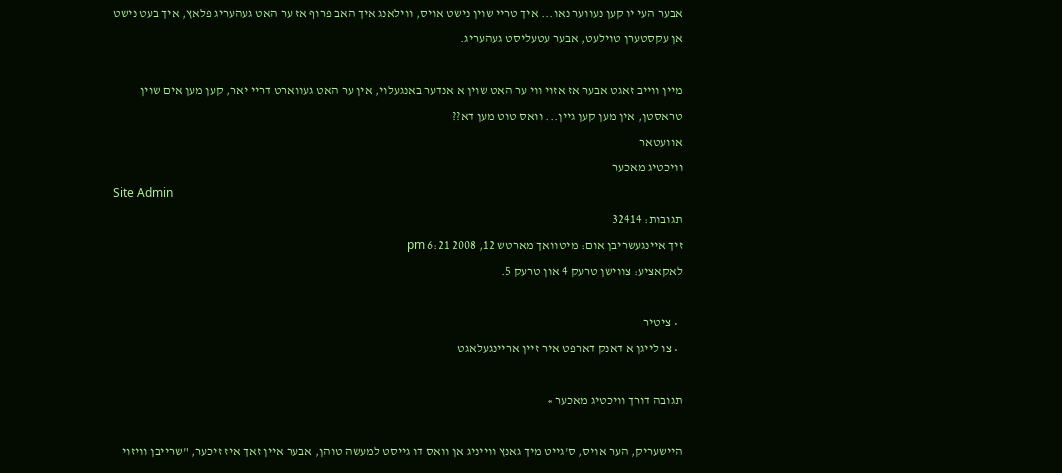אבער העי יו קען נעווער נאו... איך טריי שוין נישט אויס, ווילאנג איך האב פרוף אז ער האט געהעריג פלאץ, איך בעט נישט אן עקסטערן טוילעט, אבער עטעליסט געהעריג.

מיין ווייב זאגט אבער אז אזוי ווי ער האט שוין א אנדער באנגעלוי, אין ער האט געווארט דריי יאר, קען מען אים שוין טראסטן, אין מען קען גיין... וואס טוט מען דא??
אוועטאר
וויכטיג מאכער
Site Admin
תגובות: 32414
זיך איינגעשריבן אום: מיטוואך מארטש 12, 2008 6:21 pm
לאקאציע: צווישן טרעק 4 און טרעק 5.

  • ציטיר
  • צו לייגן א דאנק דארפט איר זיין אריינגעלאגט

תגובה דורך וויכטיג מאכער »

היישעריק, הער אויס, ס'גייט מיך גאנץ ווייניג אן וואס דו גייסט למעשה טוהן, אבער איין זאך איז זיכער, "שרייבן וויזוי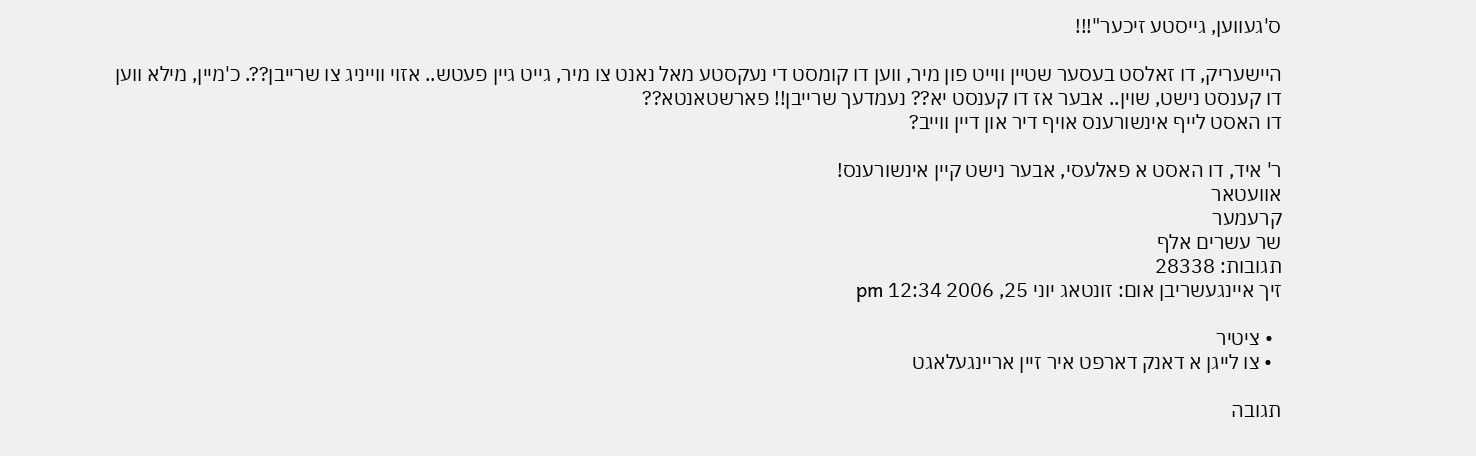ס'געווען, גייסטע זיכער"!!!

היישעריק, דו זאלסט בעסער שטיין ווייט פון מיר, ווען דו קומסט די נעקסטע מאל נאנט צו מיר, גייט גיין פעטש.. אזוי ווייניג צו שרייבן??. כ'מיין, מילא ווען דו קענסט נישט, שוין.. אבער אז דו קענסט יא?? נעמדעך שרייבן!! פארשטאנטא??
דו האסט לייף אינשורענס אויף דיר און דיין ווייב?

ר' איד, דו האסט א פאלעסי, אבער נישט קיין אינשורענס!
אוועטאר
קרעמער
שר עשרים אלף
תגובות: 28338
זיך איינגעשריבן אום: זונטאג יוני 25, 2006 12:34 pm

  • ציטיר
  • צו לייגן א דאנק דארפט איר זיין אריינגעלאגט

תגובה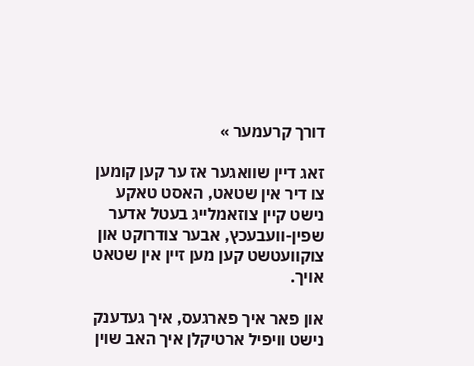דורך קרעמער »

זאג דיין שוואגער אז ער קען קומען צו דיר אין שטאט, האסט טאקע נישט קיין צוזאמלייג בעטל אדער שפין-וועבעכץ, אבער צודרוקט און צוקוועטשט קען מען זיין אין שטאט אויך.

און פאר איך פארגעס, איך געדענק נישט וויפיל ארטיקלן איך האב שוין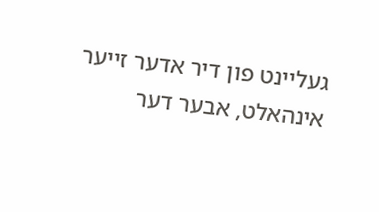געליינט פון דיר אדער זייער אינהאלט, אבער דער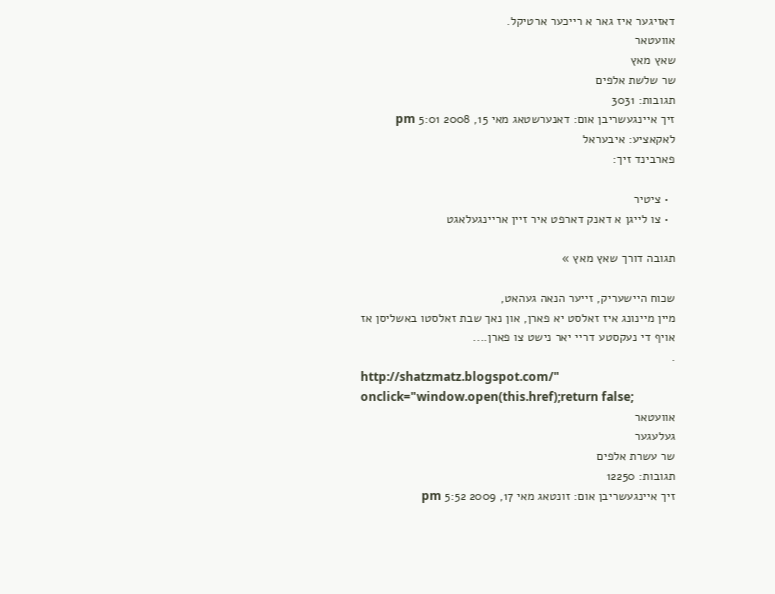דאזיגער איז גאר א רייכער ארטיקל.
אוועטאר
שאץ מאץ
שר שלשת אלפים
תגובות: 3031
זיך איינגעשריבן אום: דאנערשטאג מאי 15, 2008 5:01 pm
לאקאציע: איבעראל
פארבינד זיך:

  • ציטיר
  • צו לייגן א דאנק דארפט איר זיין אריינגעלאגט

תגובה דורך שאץ מאץ »

שכוח היישעריק, זייער הנאה געהאט,
מיין מיינונג איז זאלסט יא פארן, און נאך שבת זאלסטו באשליסן אז אויף די נעקסטע דריי יאר נישט צו פארן....
.
http://shatzmatz.blogspot.com/" onclick="window.open(this.href);return false;
אוועטאר
געלעגער
שר עשרת אלפים
תגובות: 12250
זיך איינגעשריבן אום: זונטאג מאי 17, 2009 5:52 pm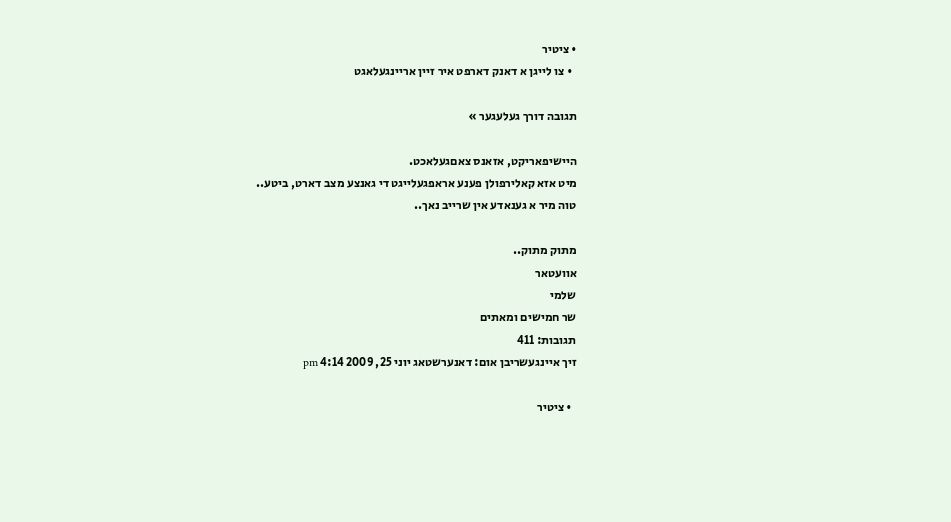• ציטיר
  • צו לייגן א דאנק דארפט איר זיין אריינגעלאגט

תגובה דורך געלעגער »

היישיפאריקט, אזאנס צאםגעלאכט.
מיט אזא קאלירפולן פענע אראפגעלייגט די גאנצע מצב דארט, ביטע..
טוה מיר א גענאדע אין שרייב נאך..

מתוק מתוק..
אוועטאר
שלמי
שר חמישים ומאתים
תגובות: 411
זיך איינגעשריבן אום: דאנערשטאג יוני 25, 2009 4:14 pm

  • ציטיר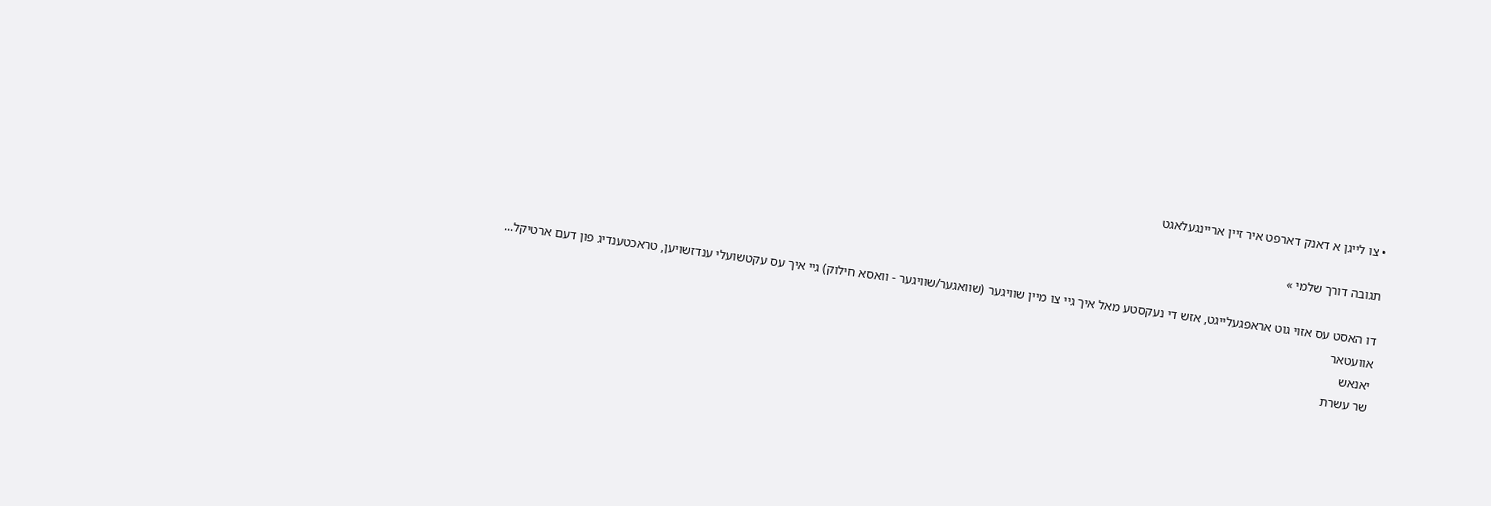• צו לייגן א דאנק דארפט איר זיין אריינגעלאגט

תגובה דורך שלמי »

דו האסט עס אזוי גוט אראפגעלייגט, אזש די נעקסטע מאל איך גיי צו מיין שוויגער (שוואגער/שוויגער - וואסא חילוק) גיי איך עס עקטשועלי ענדזשויען, טראכטענדיג פון דעם ארטיקל...
אוועטאר
יאנאש
שר עשרת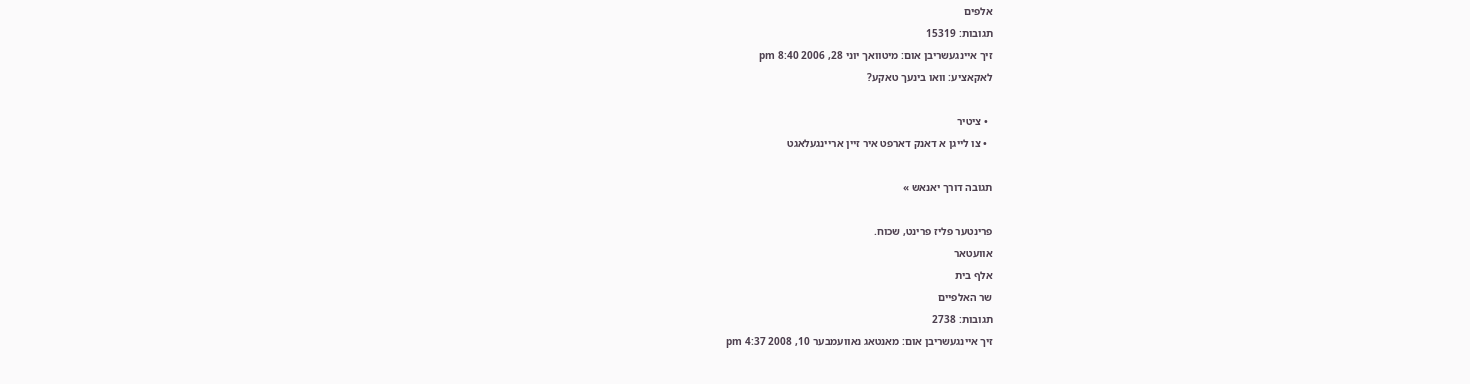אלפים
תגובות: 15319
זיך איינגעשריבן אום: מיטוואך יוני 28, 2006 8:40 pm
לאקאציע: וואו בינעך טאקע?

  • ציטיר
  • צו לייגן א דאנק דארפט איר זיין אריינגעלאגט

תגובה דורך יאנאש »

פרינטער פליז פרינט, שכוח.
אוועטאר
אלף בית
שר האלפיים
תגובות: 2738
זיך איינגעשריבן אום: מאנטאג נאוועמבער 10, 2008 4:37 pm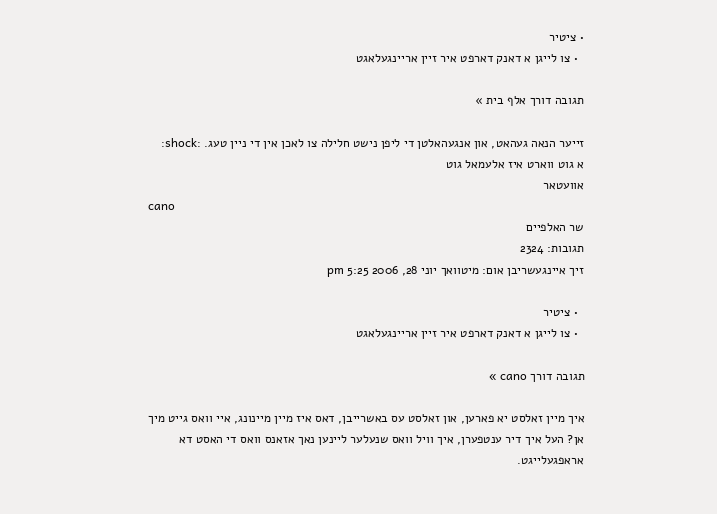• ציטיר
  • צו לייגן א דאנק דארפט איר זיין אריינגעלאגט

תגובה דורך אלף בית »

זייער הנאה געהאט, און אנגעהאלטן די ליפן נישט חלילה צו לאכן אין די ניין טעג. :shock:
א גוט ווארט איז אלעמאל גוט
אוועטאר
cano
שר האלפיים
תגובות: 2324
זיך איינגעשריבן אום: מיטוואך יוני 28, 2006 5:25 pm

  • ציטיר
  • צו לייגן א דאנק דארפט איר זיין אריינגעלאגט

תגובה דורך cano »

איך מיין זאלסט יא פארען, און זאלסט עס באשרייבן, דאס איז מיין מיינונג, איי וואס גייט מיך אן? העל איך דיר ענטפערן, איך וויל וואס שנעלער ליינען נאך אזאנס וואס די האסט דא אראפגעלייגט.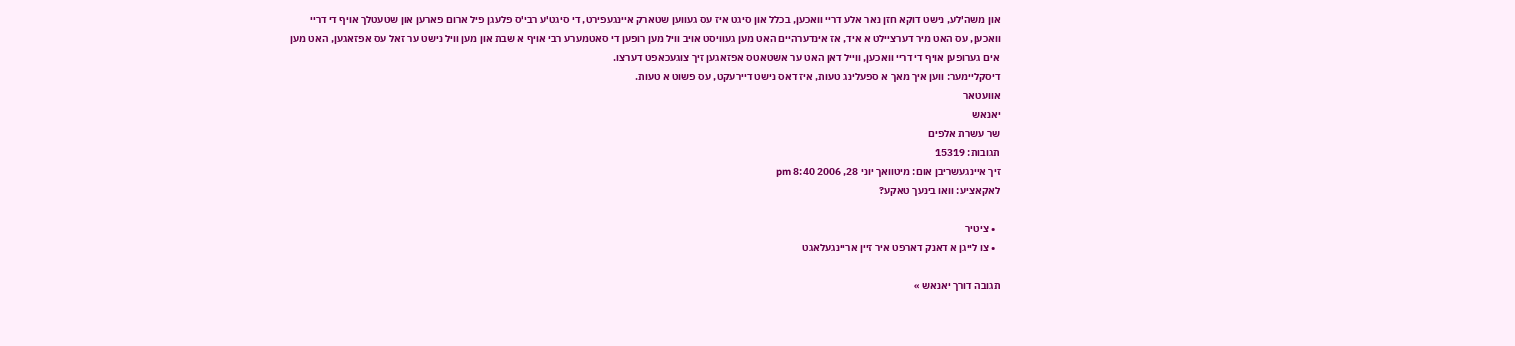און משה'לע, נישט דוקא חזן נאר אלע דריי וואכען, בכלל און סיגט איז עס געווען שטארק איינגעפירט, די סיגט'ע רבי'ס פלעגן פיל ארום פארען און שטעטלך אויף די דריי וואכען, עס האט מיר דערציילט א איד, אז אינדערהיים האט מען געוויסט אויב וויל מען רופען די סאטמערע רבי אויף א שבת און מען וויל נישט ער זאל עס אפזאגען, האט מען אים גערופען אויף די דריי וואכען, ווייל דאן האט ער אשטאטס אפזאגען זיך צוגעכאפט דערצו.
דיסקליימער: ווען איך מאך א ספעלינג טעות, איז דאס נישט דיירעקט, עס פשוט א טעות.
אוועטאר
יאנאש
שר עשרת אלפים
תגובות: 15319
זיך איינגעשריבן אום: מיטוואך יוני 28, 2006 8:40 pm
לאקאציע: וואו בינעך טאקע?

  • ציטיר
  • צו לייגן א דאנק דארפט איר זיין אריינגעלאגט

תגובה דורך יאנאש »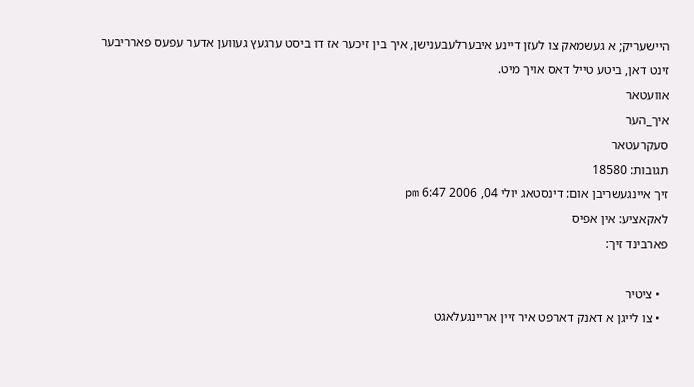היישעריק; א געשמאק צו לעזן דיינע איבערלעבענישן, איך בין זיכער אז דו ביסט ערגעץ געווען אדער עפעס פארריבער זינט דאן, ביטע טייל דאס אויך מיט.
אוועטאר
איך_הער
סעקרעטאר
תגובות: 18580
זיך איינגעשריבן אום: דינסטאג יולי 04, 2006 6:47 pm
לאקאציע: אין אפיס
פארבינד זיך:

  • ציטיר
  • צו לייגן א דאנק דארפט איר זיין אריינגעלאגט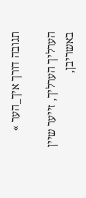תגובה דורך איך_הער »

הערליך הערליך, זייער שיין באשריבן,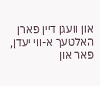און וועגן דיין פארן האלטעך א-ווי יעדן, פאר און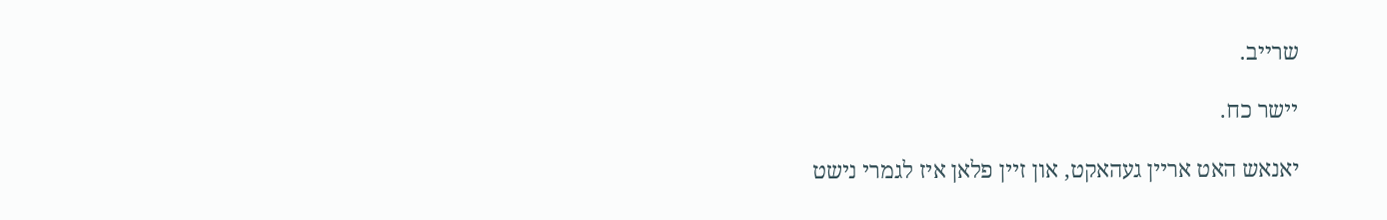שרייב.

יישר כח.

יאנאש האט אריין געהאקט, און זיין פלאן איז לגמרי נישט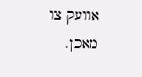אוועק צו מאכן.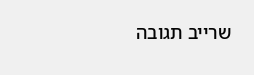שרייב תגובה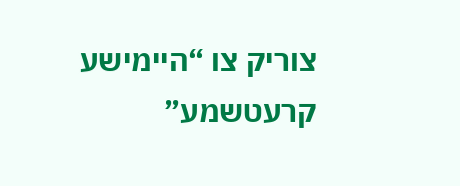צוריק צו “היימישע קרעטשמע”